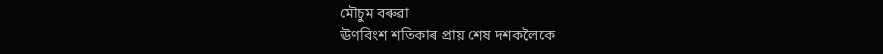মৌচুম বৰুৱা
ঊণবিংশ শতিকাৰ প্ৰায় শেষ দশকলৈকে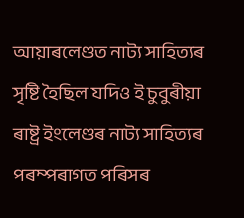আয়াৰলেণ্ডত নাট্য সাহিত্যৰ সৃষ্টি হৈছিল যদিও ই চুবুৰীয়া ৰাষ্ট্ৰ ইংলেণ্ডৰ নাট্য সাহিত্যৰ পৰম্পৰাগত পৰিসৰ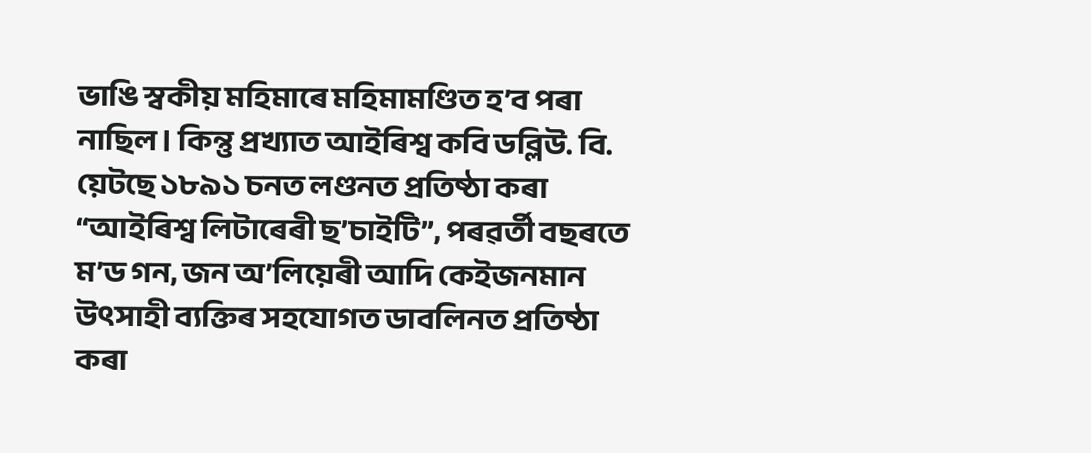ভাঙি স্বকীয় মহিমাৰে মহিমামণ্ডিত হ’ব পৰা নাছিল। কিন্তু প্ৰখ্যাত আইৰিশ্ব কবি ডব্লিউ. বি. য়েটছে ১৮৯১ চনত লণ্ডনত প্ৰতিষ্ঠা কৰা “আইৰিশ্ব লিটাৰেৰী ছ’চাইটি”, পৰৱৰ্তী বছৰতে ম’ড গন, জন অ’লিয়েৰী আদি কেইজনমান উৎসাহী ব্যক্তিৰ সহযোগত ডাবলিনত প্রতিষ্ঠা কৰা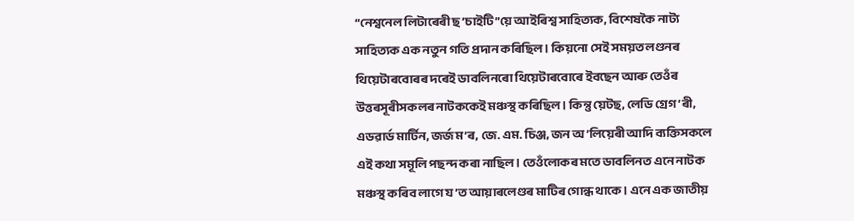“নেশ্বনেল লিটাৰেৰী ছ’চাইটি”য়ে আইৰিশ্ব সাহিত্যক, বিশেষকৈ নাট্য সাহিত্যক এক নতুন গতি প্রদান কৰিছিল। কিয়নো সেই সময়ত লণ্ডনৰ থিয়েটাৰবোৰৰ দৰেই ডাবলিনৰো থিয়েটাৰবোৰে ইবছেন আৰু তেওঁৰ উত্তৰসূৰীসকলৰ নাটককেই মঞ্চস্থ কৰিছিল। কিন্তু য়েটছ, লেডি গ্ৰেগ’ৰী, এডৱাৰ্ড মাৰ্টিন, জৰ্জ ম’ৰ, জে. এম. চিঞ্জ, জন অ’লিয়েৰী আদি ব্যক্তিসকলে এই কথা সমূলি পছন্দ কৰা নাছিল। তেওঁলোকৰ মতে ডাবলিনত এনে নাটক মঞ্চস্থ কৰিব লাগে য’ত আয়াৰলেণ্ডৰ মাটিৰ গোন্ধ থাকে। এনে এক জাতীয়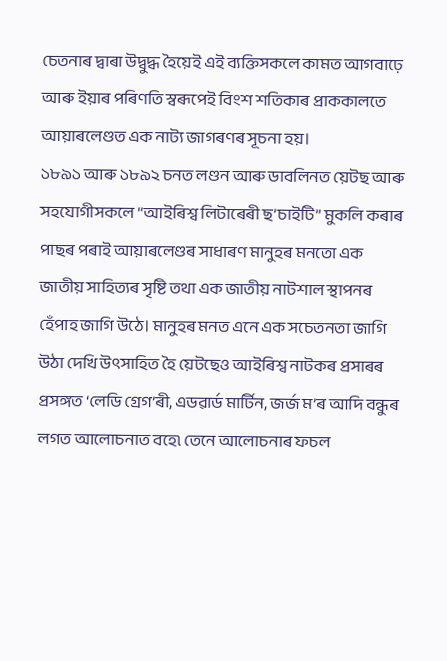চেতনাৰ দ্বাৰা উদ্বুদ্ধ হৈয়েই এই ব্যক্তিসকলে কামত আগবাঢ়ে আৰু ইয়াৰ পৰিণতি স্বৰূপেই বিংশ শতিকাৰ প্রাককালতে আয়াৰলেণ্ডত এক নাট্য জাগৰণৰ সূচনা হয়।
১৮৯১ আৰু ১৮৯২ চনত লণ্ডন আৰু ডাবলিনত য়েটছ আৰু সহযোগীসকলে “আইৰিশ্ব লিটাৰেৰী ছ’চাইটি” মুকলি কৰাৰ পাছৰ পৰাই আয়াৰলেণ্ডৰ সাধাৰণ মানুহৰ মনতো এক জাতীয় সাহিত্যৰ সৃষ্টি তথা এক জাতীয় নাটশাল স্থাপনৰ হেঁপাহ জাগি উঠে। মানুহৰ মনত এনে এক সচেতনতা জাগি উঠা দেখি উৎসাহিত হৈ য়েটছেও আইৰিশ্ব নাটকৰ প্রসাৰৰ প্রসঙ্গত ‘লেডি গ্ৰেগ’ৰী, এডৱাৰ্ড মাৰ্টিন, জৰ্জ ম’ৰ আদি বন্ধুৰ লগত আলোচনাত বহে৷ তেনে আলোচনাৰ ফচল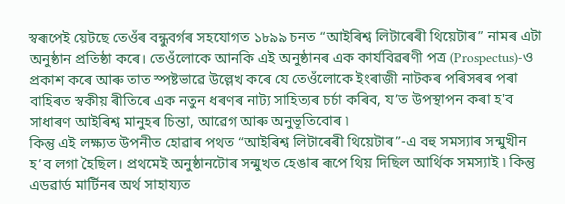স্বৰূপেই য়েটছে তেওঁৰ বন্ধুবৰ্গৰ সহযোগত ১৮৯৯ চনত “আইৰিশ্ব লিটাৰেৰী থিয়েটাৰ” নামৰ এটা অনুষ্ঠান প্রতিষ্ঠা কৰে। তেওঁলোকে আনকি এই অনুষ্ঠানৰ এক কাৰ্যবিৱৰণী পত্ৰ (Prospectus)-ও প্রকাশ কৰে আৰু তাত স্পষ্টভাৱে উল্লেখ কৰে যে তেওঁলোকে ইংৰাজী নাটকৰ পৰিসৰৰ পৰা বাহিৰত স্বকীয় ৰীতিৰে এক নতুন ধৰণৰ নাট্য সাহিত্যৰ চৰ্চা কৰিব, য’ত উপস্থাপন কৰা হ'ব সাধাৰণ আইৰিশ্ব মানুহৰ চিন্তা, আৱেগ আৰু অনুভূতিবোৰ ৷
কিন্তু এই লক্ষ্যত উপনীত হোৱাৰ পথত “আইৰিশ্ব লিটাৰেৰী থিয়েটাৰ”-এ বহু সমস্যাৰ সন্মুখীন হ’ব লগা হৈছিল। প্রথমেই অনুষ্ঠানটোৰ সন্মুখত হেঙাৰ ৰূপে থিয় দিছিল আৰ্থিক সমস্যাই ৷ কিন্তু এডৱাৰ্ড মাৰ্টিনৰ অৰ্থ সাহায্যত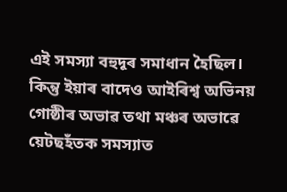এই সমস্যা বহুদূৰ সমাধান হৈছিল। কিন্তু ইয়াৰ বাদেও আইৰিশ্ব অভিনয় গোষ্ঠীৰ অভাৱ তথা মঞ্চৰ অভাৱে য়েটছহঁতক সমস্যাত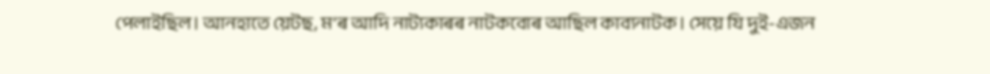পেলাইছিল। আনহাতে য়েটছ, ম’ৰ আদি নাট্যকাৰৰ নাটকবোৰ আছিল কাব্যনাটক। সেয়ে যি দুই-এজন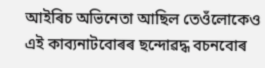আইৰিচ অভিনেতা আছিল তেওঁলোকেও এই কাব্যনাটবোৰৰ ছন্দোৱদ্ধ বচনবোৰ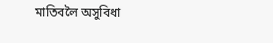মাতিবলৈ অসুবিধা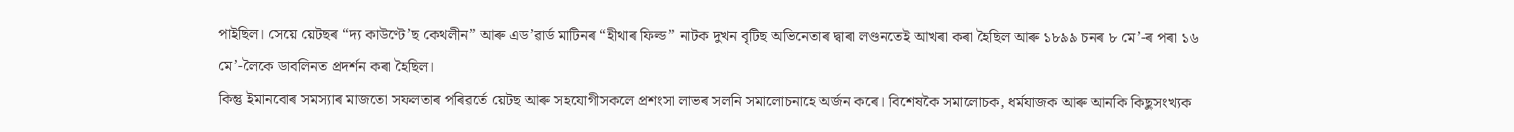পাইছিল। সেয়ে য়েটছৰ “দ্য কাউণ্টে’ছ কেথলীন” আৰু এড’ৱাৰ্ড মাটিনৰ “হীথাৰ ফিল্ড” নাটক দুখন বৃটিছ অভিনেতাৰ দ্বাৰা লণ্ডনতেই আখৰা কৰা হৈছিল আৰু ১৮৯৯ চনৰ ৮ মে’-ৰ পৰা ১৬ মে’-লৈকে ডাবলিনত প্ৰদৰ্শন কৰা হৈছিল।
কিন্তু ইমানবোৰ সমস্যাৰ মাজতো সফলতাৰ পৰিৱৰ্তে য়েটছ আৰু সহযোগীসকলে প্রশংসা লাভৰ সলনি সমালোচনাহে অৰ্জন কৰে। বিশেষকৈ সমালোচক, ধৰ্মযাজক আৰু আনকি কিছুসংখ্যক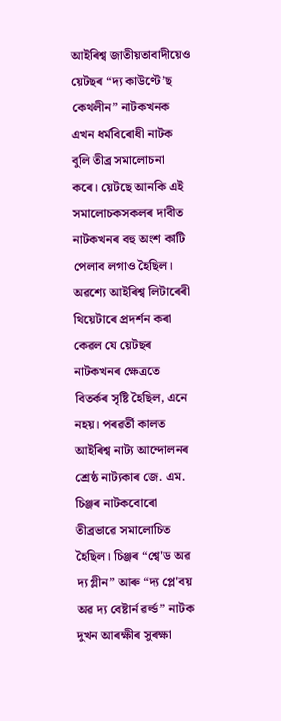আইৰিশ্ব জাতীয়তাবাদীয়েও য়েটছৰ “দ্য কাউণ্টে’ছ কেথলীন” নাটকখনক এখন ধৰ্মবিৰোধী নাটক বুলি তীব্ৰ সমালোচনা কৰে। য়েটছে আনকি এই সমালোচকসকলৰ দাবীত নাটকখনৰ বহু অংশ কাটি পেলাব লগাও হৈছিল। অৱশ্যে আইৰিশ্ব লিটাৰেৰী থিয়েটাৰে প্ৰদৰ্শন কৰা কেৱল যে য়েটছৰ নাটকখনৰ ক্ষেত্ৰতে বিতৰ্কৰ সৃষ্টি হৈছিল, এনে নহয়। পৰৱৰ্তী কালত আইৰিশ্ব নাট্য আন্দোলনৰ শ্রেষ্ঠ নাট্যকাৰ জে. এম. চিঞ্জৰ নাটকবোৰো তীব্ৰভাৱে সমালোচিত হৈছিল। চিঞ্জৰ “শ্বে'ড অৱ দ্য গ্লীন” আৰু “দ্য প্লে'বয় অৱ দ্য বেষ্টাৰ্ন ৱৰ্ল্ড” নাটক দুখন আৰক্ষীৰ সুৰক্ষা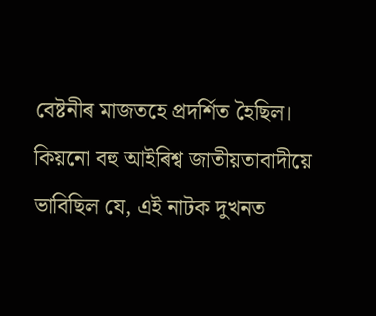বেষ্টনীৰ মাজতহে প্রদৰ্শিত হৈছিল। কিয়নো বহু আইৰিশ্ব জাতীয়তাবাদীয়ে ভাবিছিল যে, এই নাটক দুখনত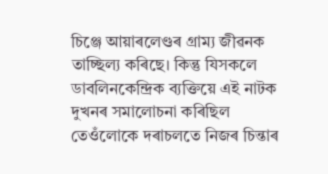চিঞ্জে আয়াৰলেণ্ডৰ গ্ৰাম্য জীৱনক তাচ্ছিল্য কৰিছে। কিন্তু যিসকলে ডাবলিনকেন্দ্রিক ব্যক্তিয়ে এই নাটক দুখনৰ সমালোচনা কৰিছিল তেওঁলোকে দৰাচলতে নিজৰ চিন্তাৰ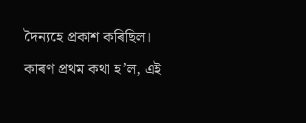দৈন্যহে প্রকাশ কৰিছিল। কাৰণ প্রথম কথা হ’ল, এই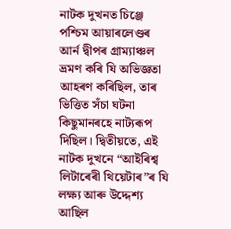নাটক দুখনত চিঞ্জে পশ্চিম আয়াৰলেণ্ডৰ আৰ্ন দ্বীপৰ গ্ৰাম্যাঞ্চল ভ্ৰমণ কৰি যি অভিজ্ঞতা আহৰণ কৰিছিল, তাৰ ভিত্তিত সঁচা ঘটনা কিছুমানৰহে নাট্যৰূপ দিছিল। দ্বিতীয়তে, এই নাটক দুখনে “আইৰিশ্ব লিটাৰেৰী থিয়েটাৰ”ৰ যি লক্ষ্য আৰু উদ্দেশ্য আছিল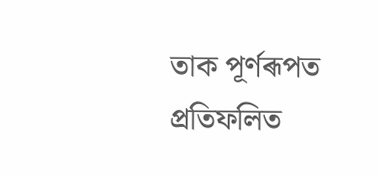তাক পূৰ্ণৰূপত প্রতিফলিত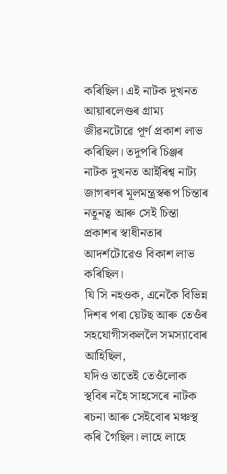কৰিছিল। এই নাটক দুখনত আয়াৰলেণ্ডৰ গ্ৰাম্য জীৱনটোৱে পূৰ্ণ প্ৰকাশ লাভ কৰিছিল। তদুপৰি চিঞ্জৰ নাটক দুখনত আইৰিশ্ব নাট্য জাগৰণৰ মূলমন্ত্ৰস্বৰূপ চিন্তাৰ নতুনত্ব আৰু সেই চিন্তা প্ৰকাশৰ স্বাধীনতাৰ আদৰ্শটোৱেও বিকাশ লাভ কৰিছিল।
যি সি নহওক, এনেকৈ বিভিন্ন দিশৰ পৰা য়েটছ আৰু তেওঁৰ সহযোগীসকললৈ সমস্যাবোৰ আহিছিল,
যদিও তাতেই তেওঁলোক স্থবিৰ নহৈ সাহসেৰে নাটক ৰচনা আৰু সেইবোৰ মঞ্চস্থ
কৰি গৈছিল। লাহে লাহে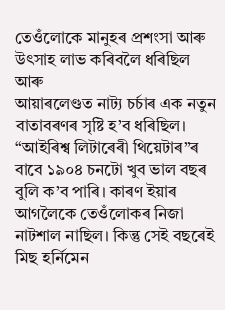তেওঁলোকে মানুহৰ প্রশংসা আৰু উৎসাহ লাভ কৰিবলৈ ধৰিছিল আৰু
আয়াৰলেণ্ডত নাট্য চৰ্চাৰ এক নতুন বাতাবৰণৰ সৃষ্টি হ’ব ধৰিছিল।
“আইৰিশ্ব লিটাৰেৰী থিয়েটাৰ”ৰ বাবে ১৯০৪ চনটো খুব ভাল বছৰ বুলি ক’ব পাৰি। কাৰণ ইয়াৰ আগলৈকে তেওঁলোকৰ নিজা নাটশাল নাছিল। কিন্তু সেই বছৰেই মিছ হৰ্নিমেন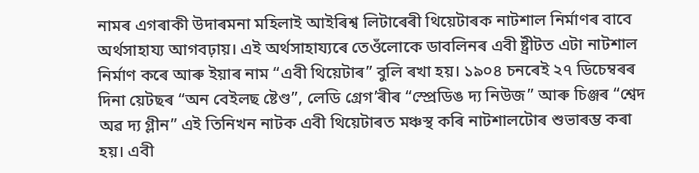নামৰ এগৰাকী উদাৰমনা মহিলাই আইৰিশ্ব লিটাৰেৰী থিয়েটাৰক নাটশাল নিৰ্মাণৰ বাবে অৰ্থসাহায্য আগবঢ়ায়। এই অৰ্থসাহায্যৰে তেওঁলোকে ডাবলিনৰ এবী ষ্ট্ৰীটত এটা নাটশাল নিৰ্মাণ কৰে আৰু ইয়াৰ নাম “এবী থিয়েটাৰ” বুলি ৰখা হয়। ১৯০৪ চনৰেই ২৭ ডিচেম্বৰৰ দিনা য়েটছৰ “অন বেইলছ ষ্টেণ্ড”, লেডি গ্ৰেগ’ৰীৰ “স্প্রেডিঙ দ্য নিউজ” আৰু চিঞ্জৰ “শ্বেদ অৱ দ্য গ্লীন” এই তিনিখন নাটক এবী থিয়েটাৰত মঞ্চস্থ কৰি নাটশালটোৰ শুভাৰম্ভ কৰা হয়। এবী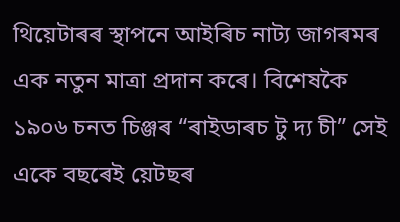থিয়েটাৰৰ স্থাপনে আইৰিচ নাট্য জাগৰমৰ এক নতুন মাত্ৰা প্রদান কৰে। বিশেষকৈ ১৯০৬ চনত চিঞ্জৰ “ৰাইডাৰচ টু দ্য চী” সেই একে বছৰেই য়েটছৰ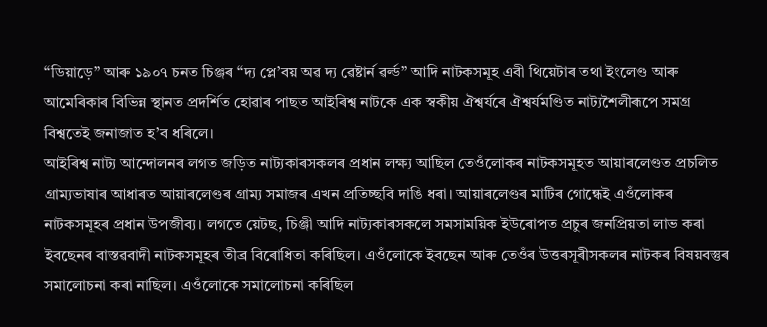“ডিয়াড়ে” আৰু ১৯০৭ চনত চিঞ্জৰ “দ্য প্লে’বয় অৱ দ্য ৱেষ্টাৰ্ন ৱৰ্ল্ড” আদি নাটকসমূহ এবী থিয়েটাৰ তথা ইংলেণ্ড আৰু আমেৰিকাৰ বিভিন্ন স্থানত প্ৰদৰ্শিত হোৱাৰ পাছত আইৰিশ্ব নাটকে এক স্বকীয় ঐশ্বৰ্যৰে ঐশ্বৰ্যমণ্ডিত নাট্যশৈলীৰূপে সমগ্ৰ বিশ্বতেই জনাজাত হ’ব ধৰিলে।
আইৰিশ্ব নাট্য আন্দোলনৰ লগত জড়িত নাট্যকাৰসকলৰ প্রধান লক্ষ্য আছিল তেওঁলোকৰ নাটকসমূহত আয়াৰলেণ্ডত প্রচলিত গ্ৰাম্যভাষাৰ আধাৰত আয়াৰলেণ্ডৰ গ্ৰাম্য সমাজৰ এখন প্রতিচ্ছবি দাঙি ধৰা। আয়াৰলেণ্ডৰ মাটিৰ গোন্ধেই এওঁলোকৰ নাটকসমূহৰ প্রধান উপজীব্য। লগতে য়েটছ, চিঞ্জী আদি নাট্যকাৰসকলে সমসাময়িক ইউৰোপত প্রচুৰ জনপ্ৰিয়তা লাভ কৰা ইবছেনৰ বাস্তৱবাদী নাটকসমূহৰ তীব্ৰ বিৰোধিতা কৰিছিল। এওঁলোকে ইবছেন আৰু তেওঁৰ উত্তৰসূৰীসকলৰ নাটকৰ বিষয়বস্তুৰ সমালোচনা কৰা নাছিল। এওঁলোকে সমালোচনা কৰিছিল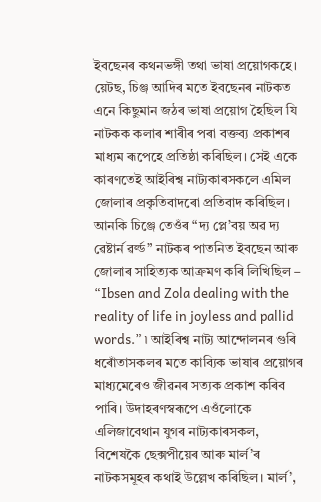ইবছেনৰ কথনভঙ্গী তথা ভাষা প্ৰয়োগকহে। য়েটছ, চিঞ্জ আদিৰ মতে ইবছেনৰ নাটকত এনে কিছুমান জঠৰ ভাষা প্রয়োগ হৈছিল যি নাটকক কলাৰ শাৰীৰ পৰা বক্তব্য প্ৰকাশৰ মাধ্যম ৰূপেহে প্রতিষ্ঠা কৰিছিল। সেই একে কাৰণতেই আইৰিশ্ব নাট্যকাৰসকলে এমিল জোলাৰ প্ৰকৃতিবাদৰো প্ৰতিবাদ কৰিছিল। আনকি চিঞ্জে তেওঁৰ “দ্য প্লে’বয় অৱ দ্য ৱেষ্টাৰ্ন ৱৰ্ল্ড” নাটকৰ পাতনিত ইবছেন আৰু জোলাৰ সাহিত্যক আক্ৰমণ কৰি লিখিছিল – “Ibsen and Zola dealing with the reality of life in joyless and pallid words.” ৷ আইৰিশ্ব নাট্য আন্দোলনৰ গুৰি ধৰোঁতাসকলৰ মতে কাব্যিক ভাষাৰ প্রয়োগৰ মাধ্যমেৰেও জীৱনৰ সত্যক প্রকাশ কৰিব পাৰি। উদাহৰণস্বৰূপে এওঁলোকে এলিজাবেথান যুগৰ নাট্যকাৰসকল, বিশেষকৈ ছেক্সপীয়েৰ আৰু মাৰ্ল’ৰ নাটকসমূহৰ কথাই উল্লেখ কৰিছিল। মাৰ্ল’,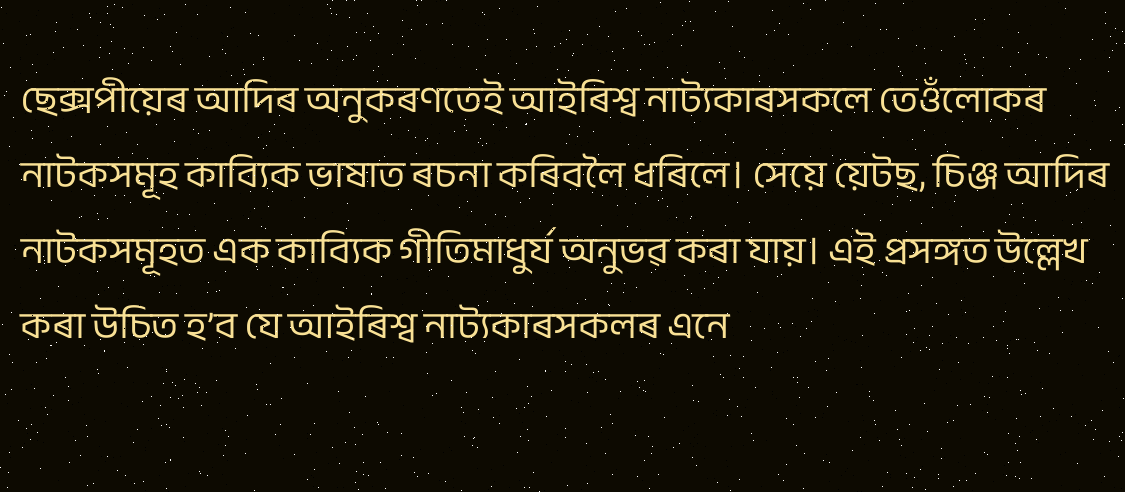ছেক্সপীয়েৰ আদিৰ অনুকৰণতেই আইৰিশ্ব নাট্যকাৰসকলে তেওঁলোকৰ নাটকসমূহ কাব্যিক ভাষাত ৰচনা কৰিবলৈ ধৰিলে। সেয়ে য়েটছ, চিঞ্জ আদিৰ নাটকসমূহত এক কাব্যিক গীতিমাধুৰ্য অনুভৱ কৰা যায়। এই প্ৰসঙ্গত উল্লেখ কৰা উচিত হ’ব যে আইৰিশ্ব নাট্যকাৰসকলৰ এনে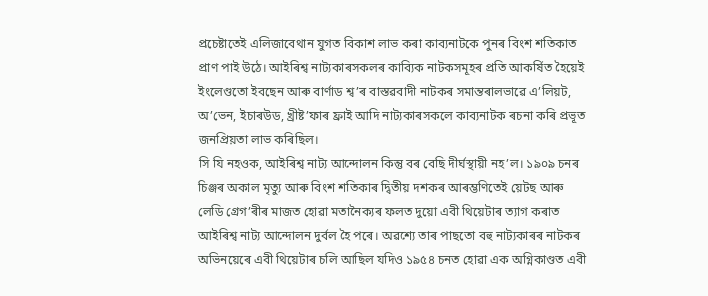প্ৰচেষ্টাতেই এলিজাবেথান যুগত বিকাশ লাভ কৰা কাব্যনাটকে পুনৰ বিংশ শতিকাত প্রাণ পাই উঠে। আইৰিশ্ব নাট্যকাৰসকলৰ কাব্যিক নাটকসমূহৰ প্রতি আকৰ্ষিত হৈয়েই ইংলেণ্ডতো ইবছেন আৰু বাৰ্ণাড শ্ব’ৰ বাস্তৱবাদী নাটকৰ সমান্তৰালভাৱে এ’লিয়ট, অ’ভেন, ইচাৰউড, খ্ৰীষ্ট’ফাৰ ফ্ৰাই আদি নাট্যকাৰসকলে কাব্যনাটক ৰচনা কৰি প্রভূত জনপ্ৰিয়তা লাভ কৰিছিল।
সি যি নহওক, আইৰিশ্ব নাট্য আন্দোলন কিন্তু বৰ বেছি দীৰ্ঘস্থায়ী নহ’ল। ১৯০৯ চনৰ চিঞ্জৰ অকাল মৃত্যু আৰু বিংশ শতিকাৰ দ্বিতীয় দশকৰ আৰম্ভণিতেই য়েটছ আৰু লেডি গ্ৰেগ’ৰীৰ মাজত হোৱা মতানৈক্যৰ ফলত দুয়ো এবী থিয়েটাৰ ত্যাগ কৰাত আইৰিশ্ব নাট্য আন্দোলন দুৰ্বল হৈ পৰে। অৱশ্যে তাৰ পাছতো বহু নাট্যকাৰৰ নাটকৰ অভিনয়েৰে এবী থিয়েটাৰ চলি আছিল যদিও ১৯৫৪ চনত হোৱা এক অগ্নিকাণ্ডত এবী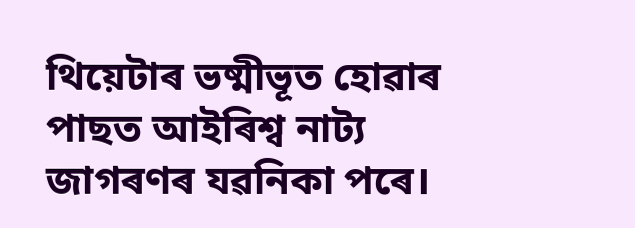থিয়েটাৰ ভষ্মীভূত হোৱাৰ পাছত আইৰিশ্ব নাট্য জাগৰণৰ যৱনিকা পৰে।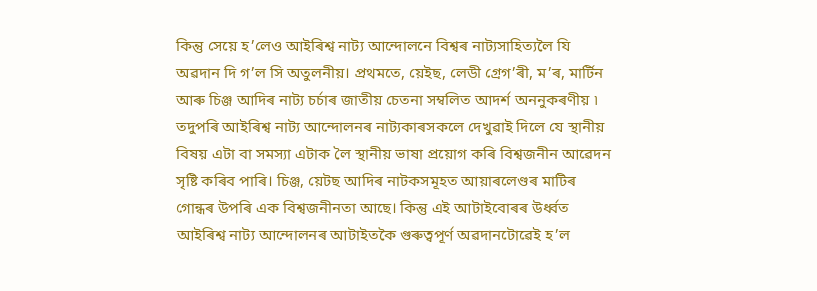কিন্তু সেয়ে হ’লেও আইৰিশ্ব নাট্য আন্দোলনে বিশ্বৰ নাট্যসাহিত্যলৈ যি অৱদান দি গ’ল সি অতুলনীয়। প্রথমতে, য়েইছ, লেডী গ্ৰেগ’ৰী, ম’ৰ, মাৰ্টিন আৰু চিঞ্জ আদিৰ নাট্য চৰ্চাৰ জাতীয় চেতনা সম্বলিত আদৰ্শ অননুকৰণীয় ৷ তদুপৰি আইৰিশ্ব নাট্য আন্দোলনৰ নাট্যকাৰসকলে দেখুৱাই দিলে যে স্থানীয় বিষয় এটা বা সমস্যা এটাক লৈ স্থানীয় ভাষা প্রয়োগ কৰি বিশ্বজনীন আৱেদন সৃষ্টি কৰিব পাৰি। চিঞ্জ, য়েটছ আদিৰ নাটকসমূহত আয়াৰলেণ্ডৰ মাটিৰ গোন্ধৰ উপৰি এক বিশ্বজনীনতা আছে। কিন্তু এই আটাইবোৰৰ উৰ্ধ্বত আইৰিশ্ব নাট্য আন্দোলনৰ আটাইতকৈ গুৰুত্বপূৰ্ণ অৱদানটোৱেই হ’ল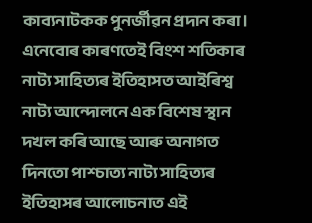কাব্যনাটকক পুনৰ্জীৱন প্রদান কৰা। এনেবোৰ কাৰণতেই বিংশ শতিকাৰ নাট্য সাহিত্যৰ ইতিহাসত আইৰিশ্ব নাট্য আন্দোলনে এক বিশেষ স্থান দখল কৰি আছে আৰু অনাগত দিনতো পাশ্চাত্য নাট্য সাহিত্যৰ ইতিহাসৰ আলোচনাত এই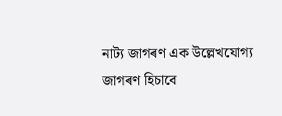নাট্য জাগৰণ এক উল্লেখযোগ্য জাগৰণ হিচাবে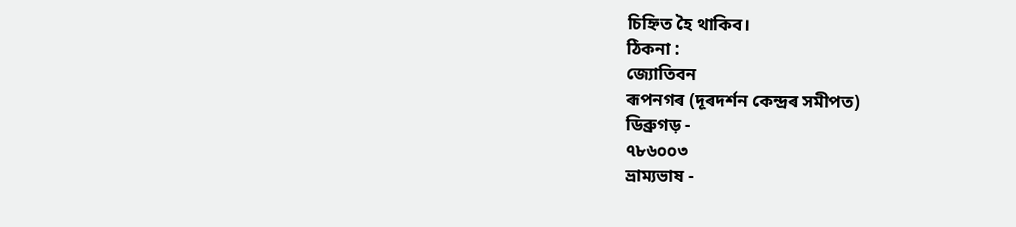চিহ্নিত হৈ থাকিব।
ঠিকনা :
জ্যোতিবন
ৰূপনগৰ (দূৰদৰ্শন কেন্দ্ৰৰ সমীপত)
ডিব্ৰুগড় -
৭৮৬০০৩
ভ্ৰাম্যভাষ -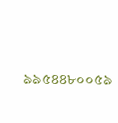৯৯৫৪৪৮০০৫৯